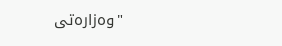"وه‌زاره‌تى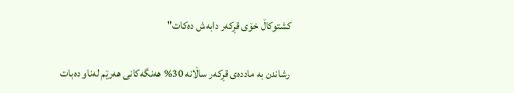كشتوكاڵ خۆى قڕكه‌ر دابه‌ش ده‌كات"

 رشاندن به ‌مادده‌ى قڕكه‌ر ساڵانه‌ 30% هه‌نگه‌كانى هه‌رێم له‌ناو ده‌بات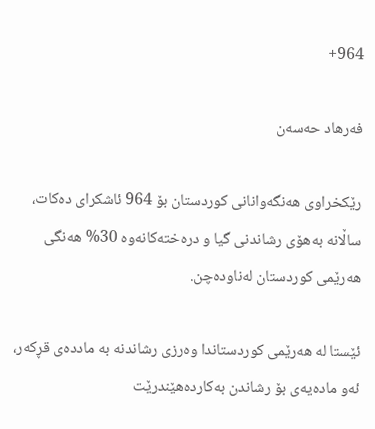964+

فه‌رهاد حه‌سه‌ن

رێكخراوى هه‌نگه‌وانانى كوردستان بۆ 964 ئاشكراى ده‌كات، ساڵانه‌ به‌هۆى رشاندنى گیا و دره‌خته‌كانەوە 30% هه‌نگى هه‌رێمی كوردستان له‌ناوده‌چن.

ئێستا له‌ هه‌رێمی كوردستاندا وه‌رزى رشاندنه‌ به‌ مادده‌ى قڕكه‌ر، ئه‌و ماده‌یه‌ى بۆ رشاندن به‌كارده‌هێندرێت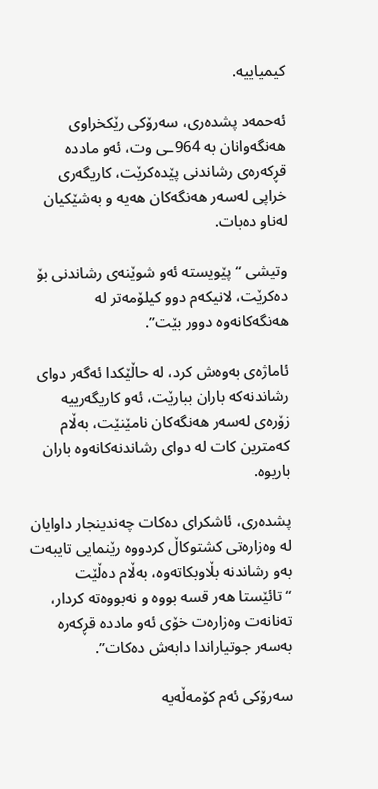كیمیاییه‌.

ئه‌حمه‌د پشده‌رى، سه‌رۆكى رێكخراوى هه‌نگه‌وانان به‌ 964ـى وت، ئه‌و مادده‌ قڕكه‌ره‌ى رشاندنى پێده‌كرێت، كاریگه‌رى خراپی له‌سه‌ر هه‌نگه‌كان هه‌یه‌ و به‌شێكیان له‌ناو ده‌بات.

وتیشی “پێویسته‌ ئه‌و شوێنه‌ى رشاندنى بۆ ده‌كرێت، لانیكه‌م دوو كیلۆمه‌تر له‌ هه‌نگه‌كانه‌وه‌ دوور بێت”.

ئاماژه‌ى به‌وه‌ش كرد، له‌ حاڵێكدا ئه‌گه‌ر دواى رشاندنه‌كه‌ باران ببارێت، ئه‌و كاریگه‌رییه‌ زۆره‌ى له‌سه‌ر هه‌نگه‌كان نامێنێت، به‌ڵام كه‌مترین كات له‌ دواى رشاندنه‌كانه‌وه‌ باران باریوه‌.

پشده‌رى، ئاشكراى ده‌كات چه‌ندینجار داوایان له‌ وه‌زاره‌تى كشتوكاڵ كردووه‌ رێنمایی تایبه‌ت به‌و رشاندنه‌ بڵاوبكاته‌وه‌، به‌ڵام ده‌ڵێت “تائێستا هه‌ر قسه‌ بووه‌ و نه‌بووه‌ته‌ كردار، ته‌نانه‌ت وه‌زاره‌ت خۆى ئه‌و مادده‌ قڕكه‌ره‌ به‌سه‌ر جوتیاراندا دابه‌ش ده‌كات”.

سه‌رۆكى ئه‌م كۆمه‌ڵه‌یه‌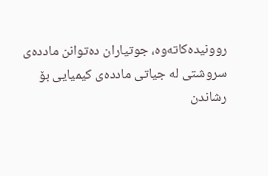روونیده‌كاته‌وه‌، جوتیاران ده‌توانن مادده‌ى سروشتى له‌ جیاتى مادده‌ى كیمیایی بۆ رشاندن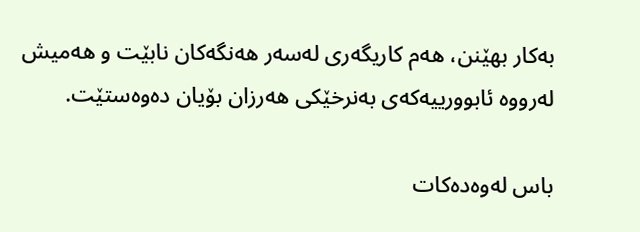به‌كار بهێنن، هه‌م كاریگه‌رى له‌سه‌ر هه‌نگه‌كان نابێت و هه‌میش له‌رووه‌ ئابوورییه‌كه‌ى به‌نرخێكی هه‌رزان بۆیان ده‌وه‌ستێت.

باس له‌وه‌ده‌كات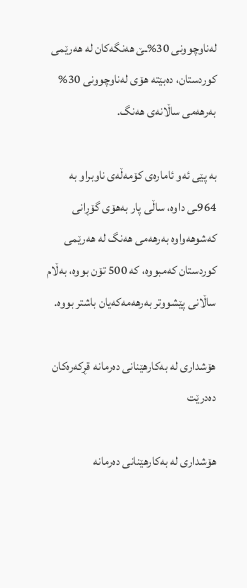له‌ناوچوونى 30%ـێ هه‌نگه‌كان له‌ هه‌رێمی كوردستان، ده‌بێته‌ هۆى له‌ناوچوونى 30% به‌رهه‌مى ساڵانه‌ى هه‌نگ.

به‌ پێی ئه‌و ئاماره‌ى كۆمه‌ڵه‌ى ناوبراو به‌ 964ـى داوه‌، ساڵى پار به‌هۆى گۆڕانى که‌شوهه‌واوه‌ به‌رهه‌مى هه‌نگ له‌ هه‌رێمی كوردستان كه‌مبووه‌، كه‌ 500 تۆن بووه‌، به‌ڵام ساڵانى پێشووتر به‌رهه‌مه‌كه‌یان باشتر بووه‌.

هۆشداری لە بەکارهێنانی دەرمانە قڕکەرەکان دەدرێت

هۆشداری لە بەکارهێنانی دەرمانە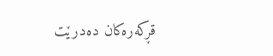قڕکەرەکان دەدرێت